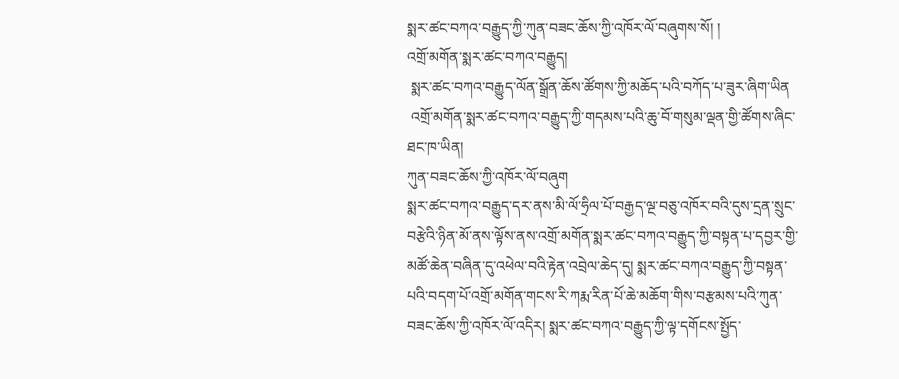སྨར་ཚང་བཀའ་བརྒྱུད་ཀྱི་ཀུན་བཟང་ཆོས་ཀྱི་འཁོར་ལོ་བཞུགས་སོ། །
འགྲོ་མགོན་སྨར་ཚང་བཀའ་བརྒྱུད།
 སྨར་ཚང་བཀའ་བརྒྱུད་ལོན་སྒྲོན་ཆོས་ཚོགས་ཀྱི་མཆོད་པའི་བཀོད་པ་ཟུར་ཞིག་ཡིན
 འགྲོ་མགོན་སྨར་ཚང་བཀའ་བརྒྱུད་ཀྱི་གདམས་པའི་ཆུ་བོ་གསུམ་ལྡན་གྱི་ཚོགས་ཞིང་ཐང་ཁ་ཡིན།
ཀུན་བཟང་ཆོས་ཀྱི་འཁོར་ལོ་བཞུག
སྨར་ཚང་བཀའ་བརྒྱུད་དར་ནས་མི་ལོ་ཧྲིལ་པོ་བརྒྱད་ལྔ་བཅུ་འཁོར་བའི་དུས་དྲན་སྲུང་བརྩེའི་ཉིན་མོ་ནས་ལྟོས་ནས་འགྲོ་མགོན་སྨར་ཚང་བཀའ་བརྒྱུད་ཀྱི་བསྟན་པ་དབྱར་གྱི་མཚོ་ཆེན་བཞིན་དུ་འཕེལ་བའི་རྟེན་འབྲེལ་ཆེད་དུ། སྨར་ཚང་བཀའ་བརྒྱུད་ཀྱི་བསྟན་པའི་བདག་པོ་འགྲོ་མགོན་གངས་རི་ཀརྨ་རིན་པོ་ཆེ་མཆོག་གིས་བརྩམས་པའི་ཀུན་བཟང་ཆོས་ཀྱི་འཁོར་ལོ་འདིར། སྨར་ཚང་བཀའ་བརྒྱུད་ཀྱི་ལྟ་དགོངས་སྤྱོད་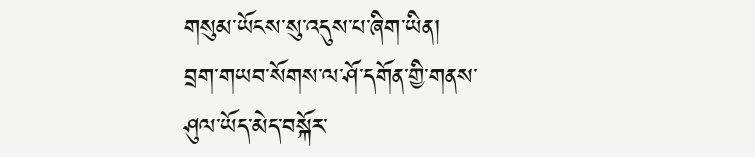གསུམ་ཡོངས་སུ་འདུས་པ་ཞིག་ཡིན།
བྲག་གཡབ་སོགས་ལ་ཤོ་དགོན་གྱི་གནས་ཤུལ་ཡོད་མེད་བསྐོར་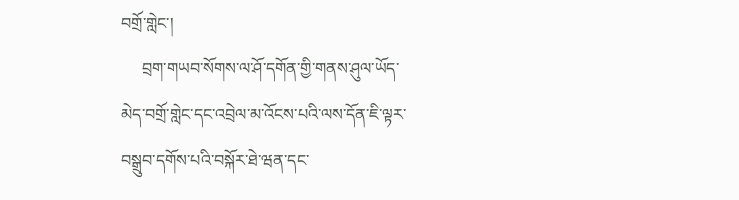བགྲོ་གླེང་།
     བྲག་གཡབ་སོགས་ལ་ཤོ་དགོན་གྱི་གནས་ཤུལ་ཡོད་མེད་བགྲོ་གླེང་དང་འབྲེལ་མ་འོངས་པའི་ལས་དོན་ཇི་ལྟར་བསྒྲུབ་དགོས་པའི་བསྐོར་ཐེ་ཝན་དང་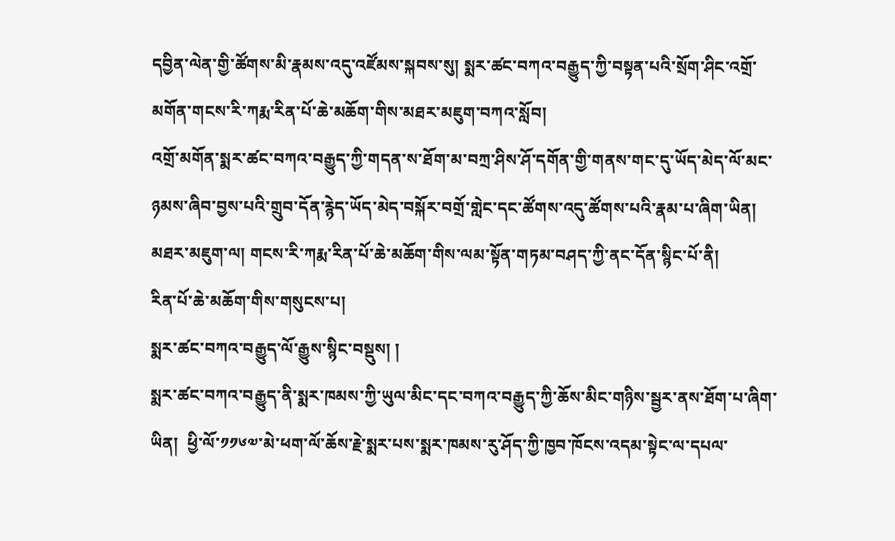དབྱིན་ལེན་གྱི་ཚོགས་མི་རྣམས་འདུ་འཛོམས་སྐབས་སུ། སྨར་ཚང་བཀའ་བརྒྱུད་ཀྱི་བསྟན་པའི་སྲོག་ཤིང་འགྲོ་མགོན་གངས་རི་ཀརྨ་རིན་པོ་ཆེ་མཆོག་གིས་མཐར་མཇུག་བཀའ་སློབ།
འགྲོ་མགོན་སྨར་ཚང་བཀའ་བརྒྱུད་ཀྱི་གདན་ས་ཐོག་མ་བཀྲ་ཤིས་ཤོ་དགོན་གྱི་གནས་གང་དུ་ཡོད་མེད་ལོ་མང་ཉམས་ཞིབ་བྱས་པའི་གྲུབ་དོན་རྙེད་ཡོད་མེད་བསྐོར་བགྲོ་གླེང་དང་ཚོགས་འདུ་ཚོགས་པའི་རྣམ་པ་ཞིག་ཡིན།
མཐར་མཇུག་ལ། གངས་རི་ཀརྨ་རིན་པོ་ཆེ་མཆོག་གིས་ལམ་སྟོན་གཏམ་བཤད་ཀྱི་ནང་དོན་སྙིང་པོ་ནི།
རིན་པོ་ཆེ་མཆོག་གིས་གསུངས་པ།
སྨར་ཚང་བཀའ་བརྒྱུད་ལོ་རྒྱུས་སྙིང་བསྡུས། །
སྨར་ཚང་བཀའ་བརྒྱུད་ནི་སྨར་ཁམས་ཀྱི་ཡུལ་མིང་དང་བཀའ་བརྒྱུད་ཀྱི་ཆོས་མིང་གཉིས་སྦྱར་ནས་ཐོག་པ་ཞིག་ཡིན།  ཕྱི་ལོ་༡༡༦༧་མེ་ཕག་ལོ་ཆོས་རྗེ་སྨར་པས་སྨར་ཁམས་རུ་ཤོད་ཀྱི་ཁྱབ་ཁོངས་འདམ་སྟེང་ལ་དཔལ་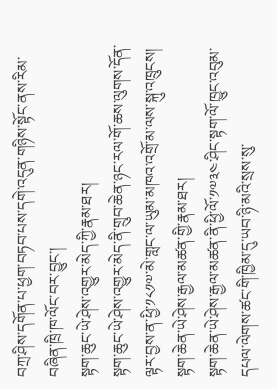བཀྲ་ཤིས་དགོན་པ་ཕྱག་བཏབ་པས་དགེ་འདུན་གཉིས་སྟོང་ནས་རིམ་བཞིན་ཁྲི་ཁ་ལོང་བར་བྱུང་།
སྟག་ཆུང་ཡེ་ཤེས་འགྱུར་མེད་ཀྱི་རྣམ་ཐར།
སྟག་ཆུང་ཡེ་ཤེས་འགྱུར་མེད་ནི་གྲུབ་ཆེན་ཉང་རལ་གོ་ཆས་ལུགས་དོན་ལྟར་བྱས་ན་ཕྱི་༡༨༡༧་མེ་གླང་ལ་ཡུམ་མཁའ་འགྲོ་མ་ལས་སྐུ་འཁྲུངས།
སྟག་ཆེན་ཡེ་ཤེས་རྒྱལ་མཚན་གྱི་རྣམ་ཐར།
སྟག་ཆེན་ཡེ་ཤེས་རྒྱལ་མཚན་ནི་ཕྱི་ལོ་༡༧༣༤་ཤིང་སྟག་ལོ་ཁྱུང་འབུམ་དཔལ་ལེགས་ཚང་གི་ཁྱིམ་དུ་ཡབ་ཉི་མའི་སྲས་སུ་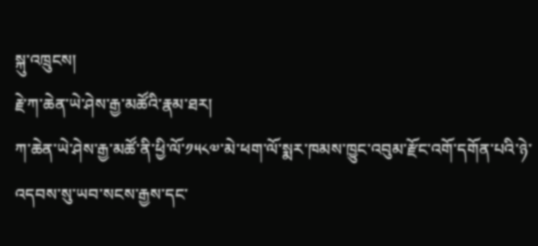སྐུ་འཁྲུངས།
རྗེ་ཀ་ཆེན་ཡེ་ཤེས་རྒྱ་མཚོའི་རྣམ་ཐར།
ཀ་ཆེན་ཡེ་ཤེས་རྒྱ་མཚོ་ནི་ཕྱི་ལོ་༡༥༨༧་མེ་ཕག་ལོ་སྨར་ཁམས་ཁྱུང་འབུམ་རྫོང་འགོ་དགོན་པའི་ཉེ་འདབས་སུ་ཡབ་སངས་རྒྱས་དང་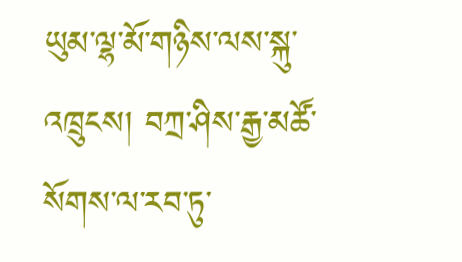ཡུམ་ལྷ་མོ་གཉིས་ལས་སྐུ་འཁྲུངས། བཀྲ་ཤིས་རྒྱ་མཚོ་སོགས་ལ་རབ་ཏུ་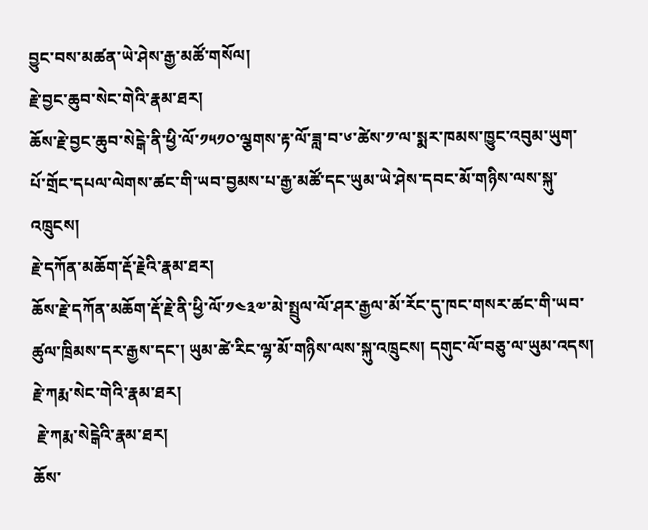བྱུང་བས་མཚན་ཡེ་ཤེས་རྒྱ་མཚོ་གསོལ།
རྗེ་བྱང་ཆུབ་སེང་གེའི་རྣམ་ཐར།
ཆོས་རྗེ་བྱང་ཆུབ་སེངྒེ་ནི་ཕྱི་ལོ་༡༥༡༠་ལྕགས་རྟ་ལོ་ཟླ་བ་༦་ཚེས་༡་ལ་སྨར་ཁམས་ཁྱུང་འབུམ་ཡུག་པོ་གྲོང་དཔལ་ལེགས་ཚང་གི་ཡབ་བྱམས་པ་རྒྱ་མཚོ་དང་ཡུམ་ཡེ་ཤེས་དབང་མོ་གཉིས་ལས་སྐུ་འཁྲུངས།
རྗེ་དཀོན་མཆོག་རྡོ་རྗེའི་རྣམ་ཐར།
ཆོས་རྗེ་དཀོན་མཆོག་རྡོ་རྗེ་ནི་ཕྱི་ལོ་༡༤༣༧་མེ་སྤྲུལ་ལོ་ཤར་རྒྱལ་མོ་རོང་དུ་ཁང་གསར་ཚང་གི་ཡབ་ཚུལ་ཁྲིམས་དར་རྒྱས་དང་། ཡུམ་ཚེ་རིང་ལྷ་མོ་གཉིས་ལས་སྐུ་འཁྲུངས། དགུང་ལོ་བཅུ་ལ་ཡུམ་འདས།
རྗེ་ཀརྨ་སེང་གེའི་རྣམ་ཐར།
 རྗེ་ཀརྨ་སེངྒེའི་རྣམ་ཐར།
ཆོས་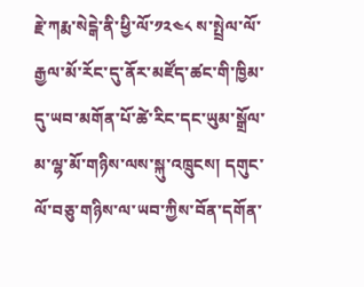རྗེ་ཀརྨ་སེངྒེ་ནི་ཕྱི་ལོ་༡༢༤༨ ས་སྤྲེལ་ལོ་རྒྱལ་མོ་རོང་དུ་ནོར་མཛོད་ཚང་གི་ཁྱིམ་དུ་ཡབ་མགོན་པོ་ཚེ་རིང་དང་ཡུམ་སྒྲོལ་མ་ལྷ་མོ་གཉིས་ལས་སྐུ་འཁྲུངས། དགུང་ལོ་བཅུ་གཉིས་ལ་ཡབ་ཀྱིས་བོན་དགོན་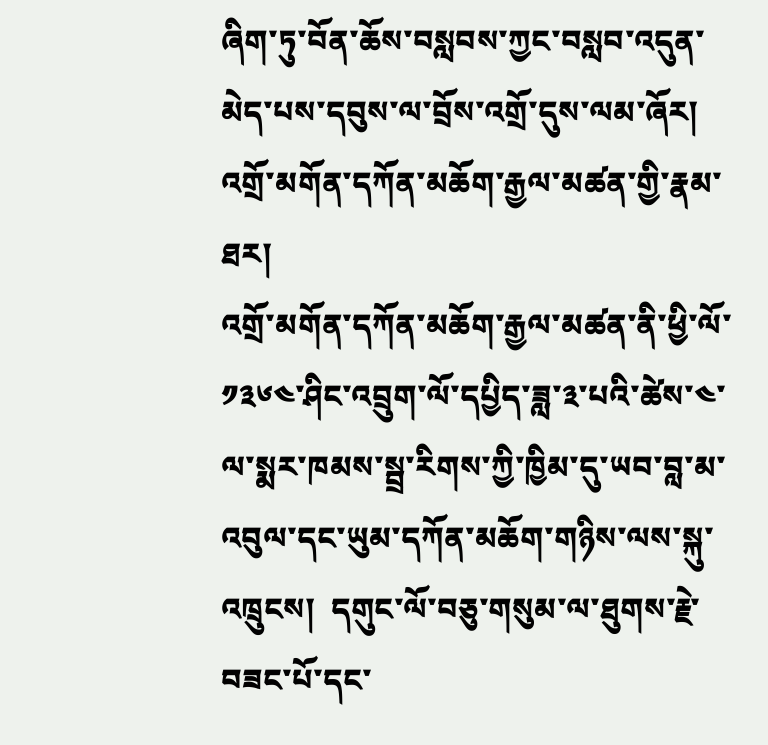ཞིག་ཏུ་བོན་ཆོས་བསླབས་ཀྱང་བསླབ་འདུན་མེད་པས་དབུས་ལ་བྲོས་འགྲོ་དུས་ལམ་ཞོར།
འགྲོ་མགོན་དཀོན་མཆོག་རྒྱལ་མཚན་གྱི་རྣམ་ཐར།
འགྲོ་མགོན་དཀོན་མཆོག་རྒྱལ་མཚན་ནི་ཕྱི་ལོ་༡༣༦༤་ཤིང་འབྲུག་ལོ་དཔྱིད་ཟླ་༣་པའི་ཚེས་༤་ལ་སྨར་ཁམས་སྦྲ་རིགས་ཀྱི་ཁྱིམ་དུ་ཡབ་བླ་མ་འབུལ་དང་ཡུམ་དཀོན་མཆོག་གཉིས་ལས་སྐུ་འཁྲུངས།  དགུང་ལོ་བཅུ་གསུམ་ལ་ཐུགས་རྗེ་བཟང་པོ་དང་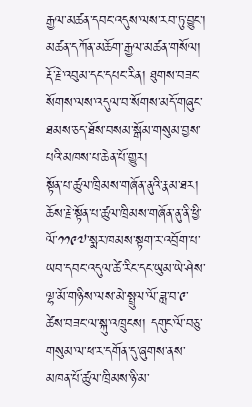རྒྱལ་མཚན་དབང་འདུས་ལས་རབ་ཏུ་བྱུང་། མཚན་དཀོན་མཆོག་རྒྱལ་མཚན་གསོལ། རྡོ་རྗེ་འབུམ་དང་དཔང་རིན། ཐུགས་བཟང་སོགས་ལས་འདུལ་བ་སོགས་མདོ་གཞུང་ཐམས་ཅད་ཐོས་བསམ་སྒོམ་གསུམ་བྱས་པའི་མཁས་པ་ཆེན་པོ་གྱུར།
སྟོན་པ་ཚུལ་ཁྲིམས་གཞོན་ནུའི་རྣམ་ཐར།
ཆོས་རྗེ་སྟོན་པ་ཚུལ་ཁྲིམས་གཞོན་ནུ་ནི་ཕྱི་ལོ་༡༡༩༧་སྨར་ཁམས་སྟག་ར་འབྲོག་པ་ཡབ་དབང་འདུལ་ཚེ་རིང་དང་ཡུམ་ཡེ་ཤེས་ལྷ་མོ་གཉིས་ལས་མེ་སྤྲུལ་ལོ་ཟླ་བ་༩་ཚེས་བཟང་ལ་སྐུ་འཁྲུངས། དགུང་ལོ་བཅུ་གསུམ་ལ་ཕ་ར་དགོན་དུ་ཞུགས་ནས་མཁན་པོ་ཚུལ་ཁྲིམས་ཉི་མ་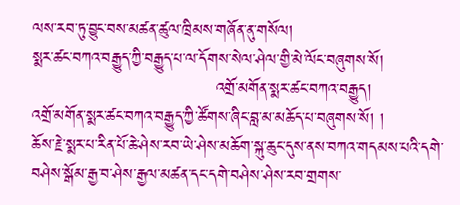ལས་རབ་ཏུ་བྱུང་བས་མཚན་ཚུལ་ཁྲིམས་གཞོན་ནུ་གསོལ།
སྨར་ཚང་བཀའ་བརྒྱུད་ཀྱི་བརྒྱུད་པ་ལ་དོགས་སེལ་ཤེལ་གྱི་མེ་ལོང་བཞུགས་སོ།
                                 འགྲོ་མགོན་སྨར་ཚང་བཀའ་བརྒྱུད།
འགྲོ་མགོན་སྨར་ཚང་བཀའ་བརྒྱུད་ཀྱི་ཚོགས་ཞིང་བླ་མ་མཆོད་པ་བཞུགས་སོ། །
ཆོས་རྗེ་སྨར་པ་རིན་པོ་ཆེ་ཤེས་རབ་ཡེ་ཤེས་མཆོག་སྐུ་ཆུང་དུས་ནས་བཀའ་གདམས་པའི་དགེ་བཤེས་སྒོམ་རྒྱ་བ་ཤེས་རྒྱལ་མཚན་དང་དགེ་བཤེས་ཤེས་རབ་གྲགས་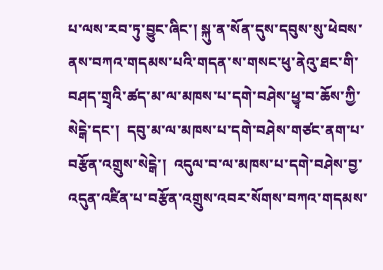པ་ལས་རབ་ཏུ་བྱུང་ཞིང་། སྐུ་ན་སོན་དུས་དབུས་སུ་ཕེབས་ནས་བཀའ་གདམས་པའི་གདན་ས་གསང་ཕུ་ནེའུ་ཐང་གི་བཤད་གྲྭའི་ཚད་མ་ལ་མཁས་པ་དགེ་བཤེས་ཕྱྭ་བ་ཆོས་ཀྱི་སེངྒེ་དང་།  དབུ་མ་ལ་མཁས་པ་དགེ་བཤེས་གཙང་ནག་པ་བརྩོན་འགྲུས་སེངྒེ་།  འདུལ་བ་ལ་མཁས་པ་དགེ་བཤེས་བྱ་འདུན་འཛིན་པ་བརྩོན་འགྲུས་འབར་སོགས་བཀའ་གདམས་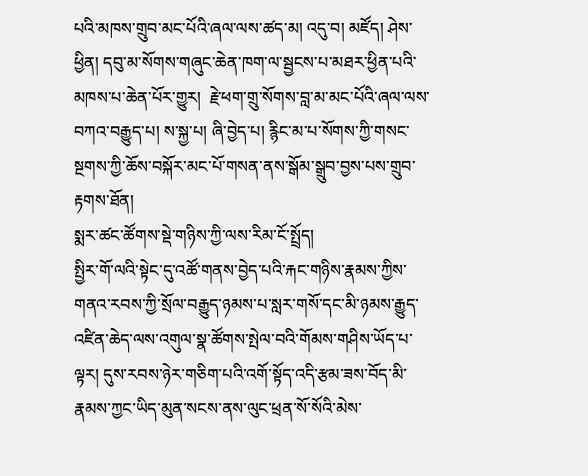པའི་མཁས་གྲུབ་མང་པོའི་ཞལ་ལས་ཚད་མ། འདུ་བ། མཛོད། ཤེས་ཕྱིན། དབུ་མ་སོགས་གཞུང་ཆེན་ཁག་ལ་སྦྱངས་པ་མཐར་ཕྱིན་པའི་མཁས་པ་ཆེན་པོར་གྱུར།  རྗེ་ཕག་གྲུ་སོགས་བླ་མ་མང་པོའི་ཞལ་ལས་བཀའ་བརྒྱུད་པ། ས་སྐྱ་པ། ཞི་བྱེད་པ། རྙིང་མ་པ་སོགས་ཀྱི་གསང་སྔགས་ཀྱི་ཆོས་བསྐོར་མང་པོ་གསན་ནས་སྒོམ་སྒྲུབ་བྱས་པས་གྲུབ་རྟགས་ཐོན།
སྨར་ཚང་ཚོགས་སྡེ་གཉིས་ཀྱི་ལས་རིམ་ངོ་སྤྲོད།
སྤྱིར་གོ་ལའི་སྟེང་དུ་འཚོ་གནས་བྱེད་པའི་རྐང་གཉིས་རྣམས་ཀྱིས་གནའ་རབས་ཀྱི་སྲོལ་བརྒྱུད་ཉམས་པ་སླར་གསོ་དང་མི་ཉམས་རྒྱུད་འཛིན་ཆེད་ལས་འགུལ་སྣ་ཚོགས་སྤེལ་བའི་གོམས་གཤིས་ཡོད་པ་ལྟར། དུས་རབས་ཉེར་གཅིག་པའི་འགོ་སྟོད་འདི་རྩམ་ཟས་བོད་མི་རྣམས་ཀྱང་ཡིད་མུན་སངས་ནས་ལུང་ཕྲན་སོ་སོའི་མེས་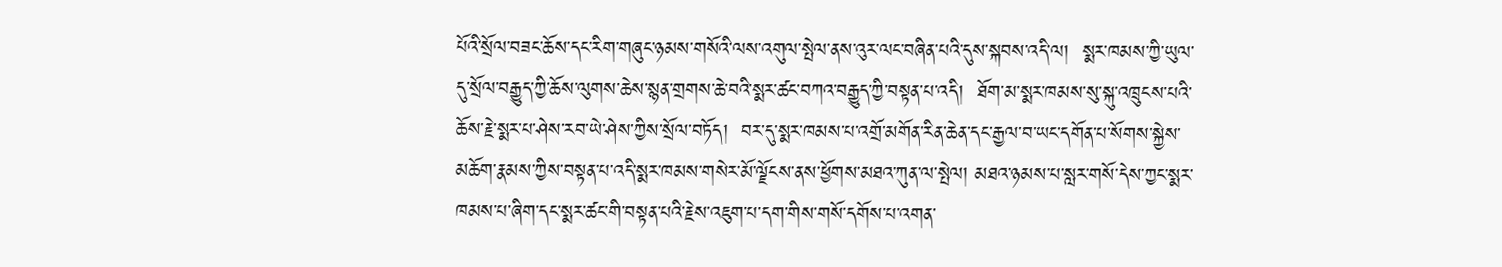པོའི་སྲོལ་བཟང་ཆོས་དང་རིག་གཞུང་ཉམས་གསོའི་ལས་འགུལ་སྤེལ་ནས་འུར་ལང་བཞིན་པའི་དུས་སྐབས་འདི་ལ།  སྨར་ཁམས་ཀྱི་ཡུལ་དུ་སྲོལ་བརྒྱུད་ཀྱི་ཆོས་ལུགས་ཆེས་སྙན་གྲགས་ཆེ་བའི་སྨར་ཚང་བཀའ་བརྒྱུད་ཀྱི་བསྟན་པ་འདི།  ཐོག་མ་སྨར་ཁམས་སུ་སྐུ་འཁྲུངས་པའི་ཆོས་རྗེ་སྨར་པ་ཤེས་རབ་ཡེ་ཤེས་ཀྱིས་སྲོལ་བཏོད།  བར་དུ་སྨར་ཁམས་པ་འགྲོ་མགོན་རིན་ཆེན་དང་རྒྱལ་བ་ཡང་དགོན་པ་སོགས་སྐྱེས་མཆོག་རྣམས་ཀྱིས་བསྟན་པ་འདི་སྨར་ཁམས་གསེར་མོ་ལྗོངས་ནས་ཕྱོགས་མཐའ་ཀུན་ལ་སྤེལ། མཐའ་ཉམས་པ་སླར་གསོ་དེས་ཀྱང་སྨར་ཁམས་པ་ཞིག་དང་སྨར་ཚང་གི་བསྟན་པའི་རྗེས་འཇུག་པ་དག་གིས་གསོ་དགོས་པ་འགན་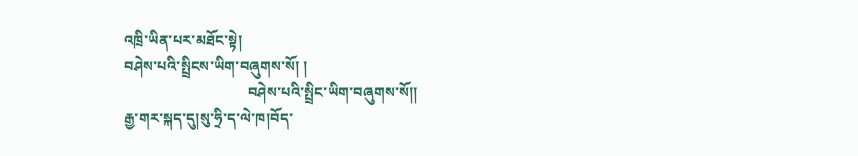འཁྲི་ཡིན་པར་མཐོང་སྟེ།
བཤེས་པའི་སྤྲིངས་ཡིག་བཞུགས་སོ། །
                                  བཤེས་པའི་སྤྲིང་ཡིག་བཞུགས་སོ།།
རྒྱ་གར་སྐད་དུ།སུ་ཧྲི་ད་ལེ་ཁ།བོད་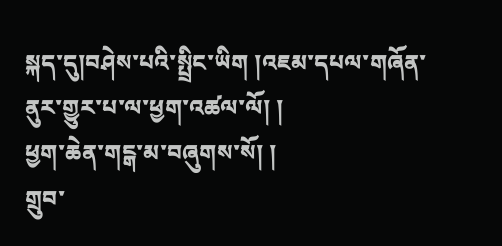སྐད་དུ།བཤེས་པའི་སྤྲིང་ཡིག །འཇམ་དཔལ་གཞོན་ནུར་གྱུར་པ་ལ་ཕྱག་འཚལ་ལོ། །
ཕྱག་ཆེན་གངྒ་མ་བཞུགས་སོ། །
གྲུབ་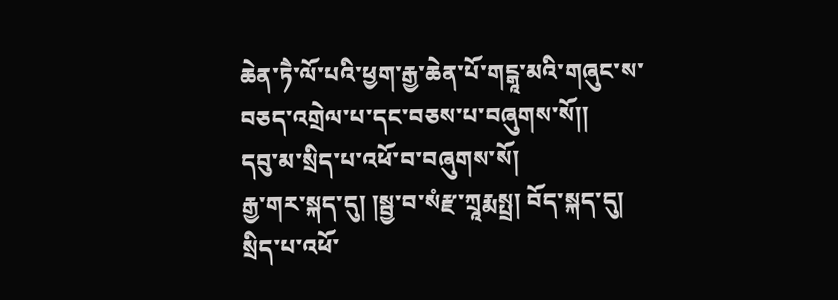ཆེན་ཏཻ་ལོ་པའི་ཕྱག་རྒྱ་ཆེན་པོ་གངྒཱ་མའི་གཞུང་ས་བཅད་འགྲེལ་པ་དང་བཅས་པ་བཞུགས་སོ།།
དབུ་མ་སྲིད་པ་འཕོ་བ་བཞུགས་སོ།
རྒྱ་གར་སྐད་དུ། །སྦྱ་བ་སཾརྫ་ཀྲཱརྨསྤྲ། བོད་སྐད་དུ། སྲིད་པ་འཕོ་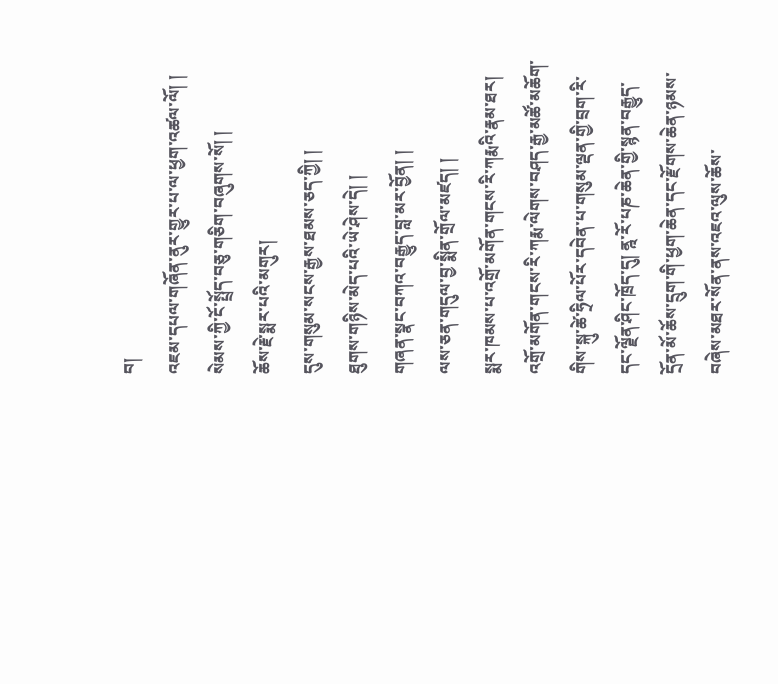བ།
འཇམ་དཔལ་གཞོན་ནུར་གྱུར་པ་ལ་ཕྱག་འཚལ་ལོ། །
སེམས་ཀྱི་ངོ་སྤྲོད་བཅུ་གཅིག་བཞུགས་སོ། །
ཆོས་རྗེ་སྨར་པའི་མགུར།
དུས་གསུམ་སངས་རྒྱས་ཐམས་ཅད་ཀྱི། །
ཐུགས་གཉིས་མེད་པའི་ཡེ་ཤེས་དེ། །
གཞན་སྣང་བཀའ་བརྒྱུད་བླ་མར་བྱོན། །
ལས་ཅན་གདུལ་བྱ་སྨིན་གྲོལ་མཛད། །
སྨར་ཁམས་པ་འགྲོ་མགོན་གངས་རི་ཀརྨའི་རྣམ་ཐར།
འགྲོ་མགོན་གངས་རི་ཀརྨ་ལེགས་བཤད་རྒྱ་མཚོ་མཆོག་གིས་སྐུ་ཚེ་ཧྲིལ་པོར་དབེན་པ་གསུམ་ལྡན་གྱི་བྲག་རི་དང་ལྗོན་ཤིང་ཁྲོད་དུ། ནྰ་རོ་པཎ་ཆེན་གྱི་སྙན་བརྒྱུད་དྲོན་མོ་ཆོས་དྲུག་གི་ཕྱག་ཆེན་དང་རྫོགས་ཆེན་ཉམས་བཞེས་མཐར་སོན་ནས་འཇའ་ལུས་ཆོས་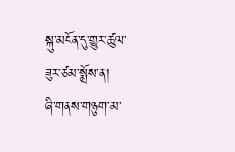སྐུ་མངོན་དུ་གྱུར་ཚུལ་ཟུར་ཙམ་སྨྲོས་ན།
ཞི་གནས་གཉུག་མ་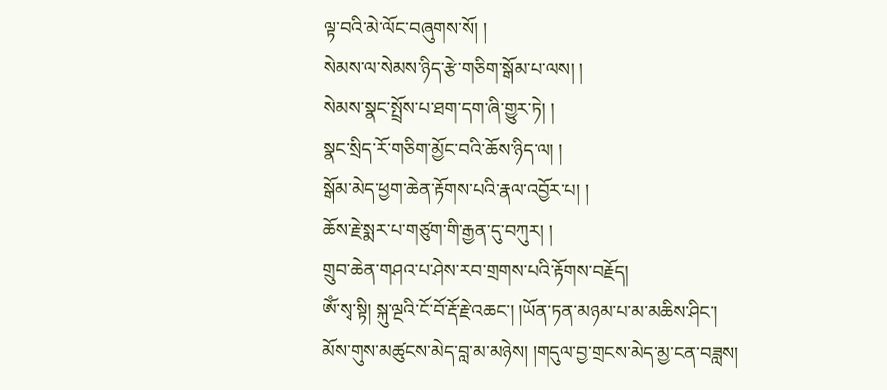ལྟ་བའི་མེ་ལོང་བཞུགས་སོ། །
སེམས་ལ་སེམས་ཉིད་རྩེ་གཅིག་སྒོམ་པ་ལས། །
སེམས་སྣང་སྤྲོས་པ་ཐག་དག་ཞི་གྱུར་ཏེ། །
སྣང་སྲིད་རོ་གཅིག་མྱོང་བའི་ཆོས་ཉིད་ལ། །
སྒོམ་མེད་ཕྱག་ཆེན་རྟོགས་པའི་རྣལ་འབྱོར་པ། །
ཆོས་རྗེ་སྨར་པ་གཙུག་གི་རྒྱན་དུ་བཀུར། །
གྲུབ་ཆེན་གཤའ་པ་ཤེས་རབ་གྲགས་པའི་རྟོགས་བརྗོད།
ཨོཾ་སྭ་སྟི། སྐུ་ལྔའི་ངོ་བོ་རྡོ་རྗེ་འཆང་། །ཡོན་ཏན་མཉམ་པ་མ་མཆིས་ཤིང་།
མོས་གུས་མཚུངས་མེད་བླ་མ་མཉེས། །གདུལ་བྱ་གྲངས་མེད་མྱ་ངན་བཟླས།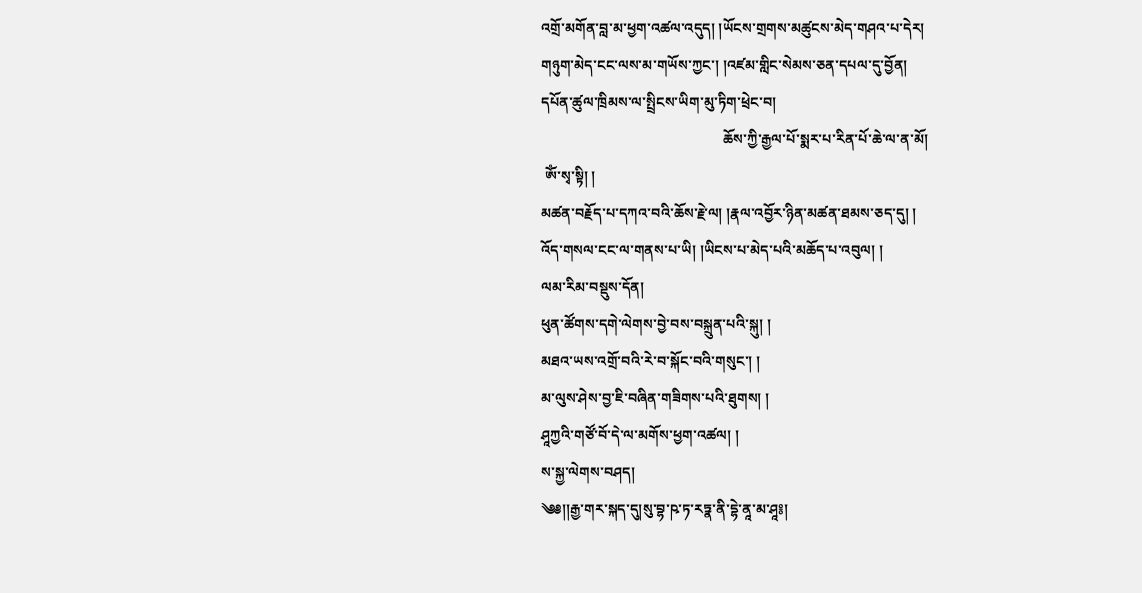འགྲོ་མགོན་བླ་མ་ཕྱག་འཚལ་འདུད། །ཡོངས་གྲགས་མཚུངས་མེད་གཤའ་པ་དེར།
གཉུག་མེད་ངང་ལས་མ་གཡོས་ཀྱང་། །འཛམ་གླིང་སེམས་ཅན་དཔལ་དུ་བྱོན།
དཔོན་ཚུལ་ཁྲིམས་ལ་སྤྲིངས་ཡིག་མུ་ཏིག་ཕྲེང་བ།
                                                  ཆོས་ཀྱི་རྒྱལ་པོ་སྨར་པ་རིན་པོ་ཆེ་ལ་ན་མོ།
 ཨོཾ་སྭ་སྟི། །
མཚན་བརྗོད་པ་དཀའ་བའི་ཆོས་རྗེ་ལ། །རྣལ་འབྱོར་ཉིན་མཚན་ཐམས་ཅད་དུ། །
འོད་གསལ་ངང་ལ་གནས་པ་ཡི། །ཡིངས་པ་མེད་པའི་མཆོད་པ་འབུལ། །
ལམ་རིམ་བསྡུས་དོན།
ཕུན་ཚོགས་དགེ་ལེགས་བྱེ་བས་བསྐྲུན་པའི་སྐུ། །
མཐའ་ཡས་འགྲོ་བའི་རེ་བ་སྐོང་བའི་གསུང་། །
མ་ལུས་ཤེས་བྱ་ཇི་བཞིན་གཟིགས་པའི་ཐུགས། །
ཤཱཀྱའི་གཙོ་བོ་དེ་ལ་མགོས་ཕྱག་འཚལ། །
ས་སྐྱ་ལེགས་བཤད།
༄༅།།རྒྱ་གར་སྐད་དུ།སུ་བྷ་ཥ་ཏ་རཏྣ་ནི་དྷེ་ནཱ་མ་ཤཱ༔།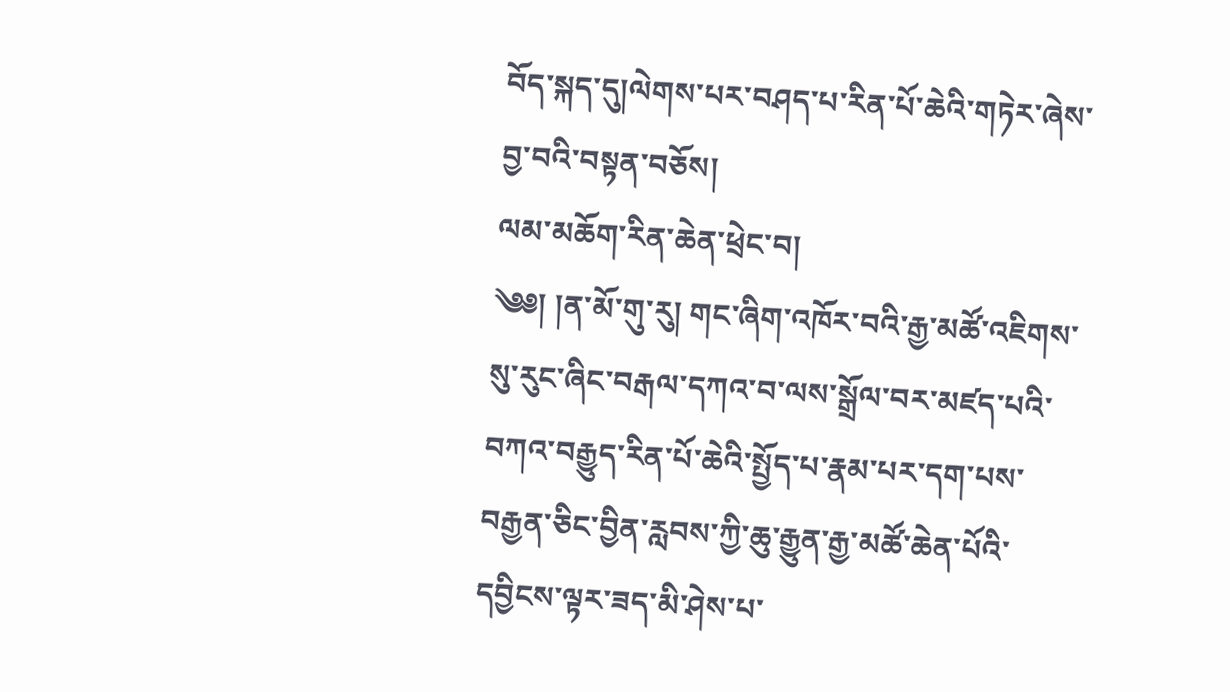བོད་སྐད་དུ།ལེགས་པར་བཤད་པ་རིན་པོ་ཆེའི་གཏེར་ཞེས་བྱ་བའི་བསྟན་བཅོས།
ལམ་མཆོག་རིན་ཆེན་ཕྲེང་བ།
༄༅། །ན་མོ་གུ་རུ། གང་ཞིག་འཁོར་བའི་རྒྱ་མཚོ་འཇིགས་སུ་རུང་ཞིང་བརྒལ་དཀའ་བ་ལས་སྒྲོལ་བར་མཛད་པའི་བཀའ་བརྒྱུད་རིན་པོ་ཆེའི་སྤྱོད་པ་རྣམ་པར་དག་པས་བརྒྱན་ཅིང་བྱིན་རླབས་ཀྱི་ཆུ་རྒྱུན་རྒྱ་མཚོ་ཆེན་པོའི་དབྱིངས་ལྟར་ཟད་མི་ཤེས་པ་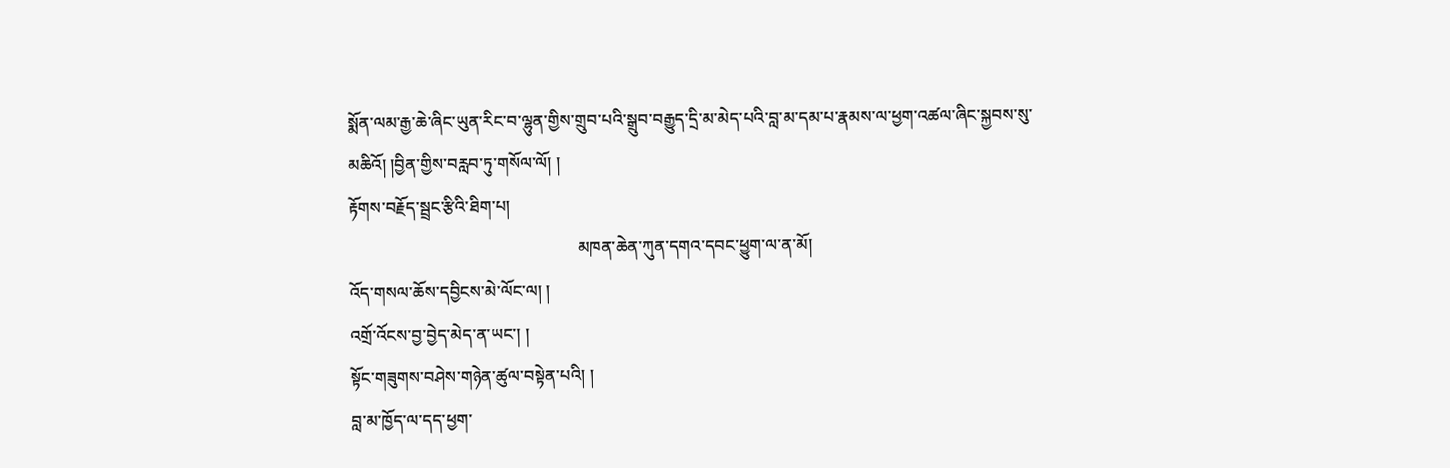སྨོན་ལམ་རྒྱ་ཆེ་ཞིང་ཡུན་རིང་བ་ལྷུན་གྱིས་གྲུབ་པའི་སྒྲུབ་བརྒྱུད་དྲི་མ་མེད་པའི་བླ་མ་དམ་པ་རྣམས་ལ་ཕྱག་འཚལ་ཞིང་སྐྱབས་སུ་མཆིའོ། །བྱིན་གྱིས་བརླབ་ཏུ་གསོལ་ལོ། །
རྟོགས་བརྗོད་སྦྲང་རྩིའི་ཐིག་པ།
                                                       མཁན་ཆེན་ཀུན་དགའ་དབང་ཕྱུག་ལ་ན་མོ།
འོད་གསལ་ཆོས་དབྱིངས་མེ་ལོང་ལ། །
འགྲོ་འོངས་བྱ་བྱེད་མེད་ན་ཡང་། །
སྟོང་གཟུགས་བཤེས་གཉེན་ཚུལ་བསྟེན་པའི། །
བླ་མ་ཁྱོད་ལ་དད་ཕྱག་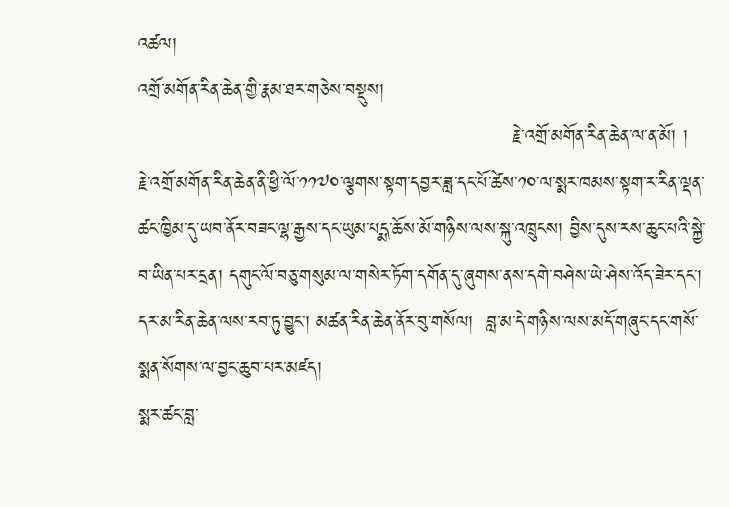འཚལ།
འགྲོ་མགོན་རིན་ཆེན་གྱི་རྣམ་ཐར་གཅེས་བསྡུས།
                                                          རྗེ་འགྲོ་མགོན་རིན་ཆེན་ལ་ན་མོ། །
རྗེ་འགྲོ་མགོན་རིན་ཆེན་ནི་ཕྱི་ལོ་༡༡༧༠་ལྕགས་སྟག་དབྱར་ཟླ་དང་པོ་ཚེས་༡༠་ལ་སྨར་ཁམས་སྟག་ར་རིན་ལྡན་ཚང་ཁྱིམ་དུ་ཡབ་ནོར་བཟང་ལྷ་རྒྱས་དང་ཡུམ་པདྨ་ཆོས་མོ་གཉིས་ལས་སྐུ་འཁྲུངས། བྱིས་དུས་རས་ཆུང་པའི་སྐྱེ་བ་ཡིན་པར་དྲན། དགུང་ལོ་བཅུ་གསུམ་ལ་གསེར་ཏོག་དགོན་དུ་ཞུགས་ནས་དགེ་བཤེས་ཡེ་ཤེས་འོད་ཟེར་དང་། དར་མ་རིན་ཆེན་ལས་རབ་ཏུ་བྱུང་། མཚན་རིན་ཆེན་ནོར་བུ་གསོལ།  བླ་མ་དེ་གཉིས་ལས་མདོ་གཞུང་དང་གསོ་སྨན་སོགས་ལ་བྱང་ཆུབ་པར་མཛད།
སྨར་ཚང་བླ་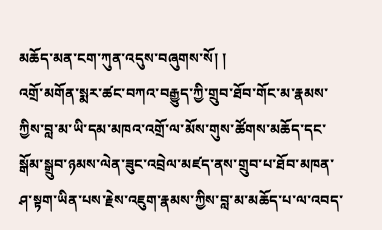མཆོད་མན་ངག་ཀུན་འདུས་བཞུགས་སོ། །
འགྲོ་མགོན་སྨར་ཚང་བཀའ་བརྒྱུད་ཀྱི་གྲུབ་ཐོབ་གོང་མ་རྣམས་ཀྱིས་བླ་མ་ཡི་དམ་མཁའ་འགྲོ་ལ་མོས་གུས་ཚོགས་མཆོད་དང་སྒོམ་སྒྲུབ་ཉམས་ལེན་ཟུང་འབྲེལ་མཛད་ནས་གྲུབ་པ་ཐོབ་མཁན་ཤ་སྟག་ཡིན་པས་རྗེས་འཇུག་རྣམས་ཀྱིས་བླ་མ་མཆོད་པ་ལ་འབད་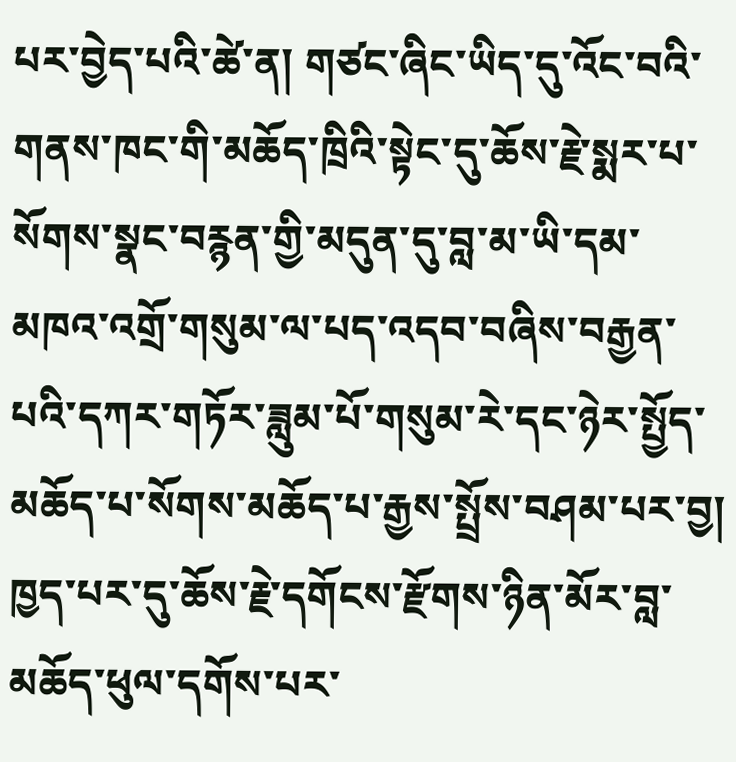པར་བྱེད་པའི་ཚེ་ན། གཙང་ཞིང་ཡིད་དུ་འོང་བའི་གནས་ཁང་གི་མཆོད་ཁྲིའི་སྟེང་དུ་ཆོས་རྗེ་སྨར་པ་སོགས་སྣང་བརྙན་གྱི་མདུན་དུ་བླ་མ་ཡི་དམ་མཁའ་འགྲོ་གསུམ་ལ་པད་འདབ་བཞིས་བརྒྱན་པའི་དཀར་གཏོར་ཟླུམ་པོ་གསུམ་རེ་དང་ཉེར་སྤྱོད་མཆོད་པ་སོགས་མཆོད་པ་རྒྱས་སྤྲོས་བཤམ་པར་བྱ།  ཁྱད་པར་དུ་ཆོས་རྗེ་དགོངས་རྫོགས་ཉིན་མོར་བླ་མཆོད་ཕུལ་དགོས་པར་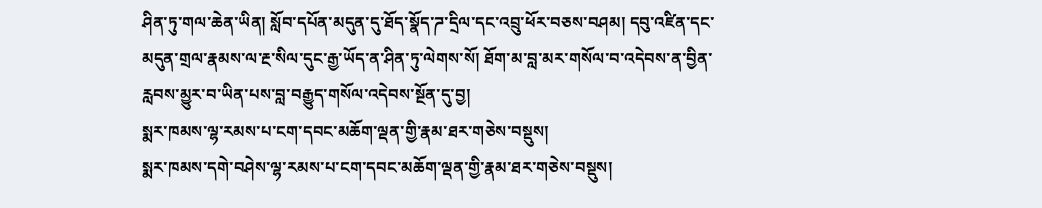ཤིན་ཏུ་གལ་ཆེན་ཡིན། སློབ་དཔོན་མདུན་དུ་ཐོད་སྣོད་ཌ་དྲིལ་དང་འབྲུ་ཕོར་བཅས་བཤམ། དབུ་འཛིན་དང་མདུན་གྲལ་རྣམས་ལ་རྔ་སིལ་དུང་རྒྱ་ཡོད་ན་ཤིན་ཏུ་ལེགས་སོ། ཐོག་མ་བླ་མར་གསོལ་བ་འདེབས་ན་བྱིན་རླབས་མྱུར་བ་ཡིན་པས་བླ་བརྒྱུད་གསོལ་འདེབས་སྔོན་དུ་བྱ།
སྨར་ཁམས་ལྷ་རམས་པ་ངག་དབང་མཆོག་ལྡན་གྱི་རྣམ་ཐར་གཅེས་བསྡུས།
སྨར་ཁམས་དགེ་བཤེས་ལྷ་རམས་པ་ངག་དབང་མཆོག་ལྡན་གྱི་རྣམ་ཐར་གཅེས་བསྡུས།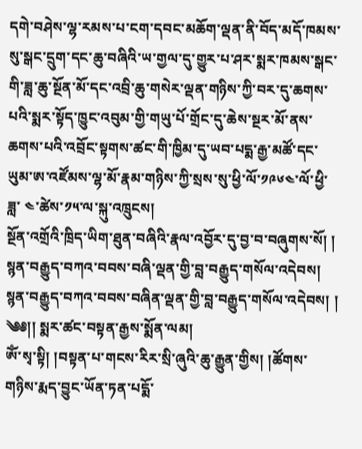དགེ་བཤེས་ལྷ་རམས་པ་ངག་དབང་མཆོག་ལྡན་ནི་བོད་མདོ་ཁམས་སུ་སྒང་དྲུག་དང་ཆུ་བཞིའི་ཡ་གྱལ་དུ་གྱུར་པ་ཤར་སྨར་ཁམས་སྒང་གི་ཟླ་ཆུ་སྔོན་མོ་དང་འབྲི་ཆུ་གསེར་ལྡན་གཉིས་ཀྱི་བར་དུ་ཆགས་པའི་སྨར་སྟོད་ཁྱུང་འབུམ་གྱི་གཡུ་པོ་གྲོང་དུ་ཆེས་སྔར་མོ་ནས་ཆགས་པའི་འབྲོང་སྟགས་ཚང་གི་ཁྱིམ་དུ་ཡབ་པདྨ་རྒྱ་མཚོ་དང་ཡུམ་ཨ་འཛོམས་ལྷ་མོ་རྣམ་གཉིས་ཀྱི་སྲས་སུ་ཕྱི་ལོ་༡༩༦༤་ལོ་ཕྱི་ཟླ་ ༤་ཚེས་༡༥་ལ་སྐུ་འཁྲུངས།
སྔོན་འགྲོའི་ཁྲིད་ཡིག་ཐུན་བཞིའི་རྣལ་འབྱོར་དུ་བྱ་བ་བཞུགས་སོ། །
སྙན་བརྒྱུད་བཀའ་བབས་བཞི་ལྡན་གྱི་བླ་བརྒྱུད་གསོལ་འདེབས།
སྙན་བརྒྱུད་བཀའ་བབས་བཞིན་ལྡན་གྱི་བླ་བརྒྱུད་གསོལ་འདེབས། །
༄༅།། སྨར་ཚང་བསྟན་རྒྱས་སྨོན་ལམ།
ཨོཾ་སྭ་སྟི། །བསྟན་པ་གངས་རིར་སྲི་ཞུའི་ཆུ་རྒྱུན་གྱིས། །ཚོགས་གཉིས་རྨད་བྱུང་ཡོན་ཏན་པདྨོ་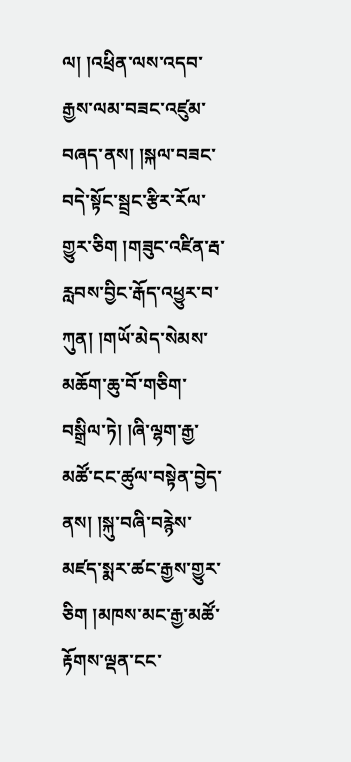ལ། །འཕྲིན་ལས་འདབ་རྒྱས་ལམ་བཟང་འཛུམ་བཞད་ནས། །སྐལ་བཟང་བདེ་སྟོང་སྦྲང་རྩིར་རོལ་གྱུར་ཅིག །གཟུང་འཛིན་རྦ་རླབས་བྱིང་རྒོད་འཕྱུར་བ་ཀུན། །གཡོ་མེད་སེམས་མཆོག་ཆུ་བོ་གཅིག་བསྒྲིལ་ཏེ། །ཞི་ལྷག་རྒྱ་མཚོ་ངང་ཚུལ་བསྟེན་བྱེད་ནས། །སྐུ་བཞི་བརྙེས་མཛད་སྨར་ཚང་རྒྱས་གྱུར་ཅིག །མཁས་མང་རྒྱ་མཚོ་རྟོགས་ལྡན་ངང་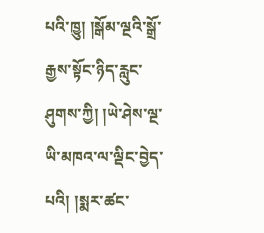པའི་ཁྱུ། །སྒོམ་ལྔའི་སྒྲོ་རྒྱས་སྟོང་ཉིད་རླུང་ཤུགས་ཀྱི། །ཡེ་ཤེས་ལྔ་ཡི་མཁའ་ལ་ལྡིང་བྱེད་པའི། །སྨར་ཚང་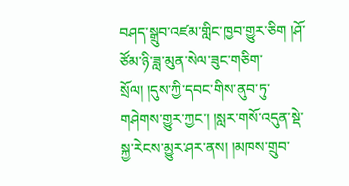བཤད་སྒྲུབ་འཛམ་གླིང་ཁྱབ་གྱུར་ཅིག །ཤོ་ཙོམ་ཉི་ཟླ་མུན་སེལ་ཟུང་གཅིག་སྲོལ། །དུས་ཀྱི་དབང་གིས་ནུབ་ཏུ་གཤེགས་གྱུར་ཀྱང་། །སླར་གསོ་འདུན་སྡེ་སྐྱ་རེངས་མྱུར་ཤར་ནས། །མཁས་གྲུབ་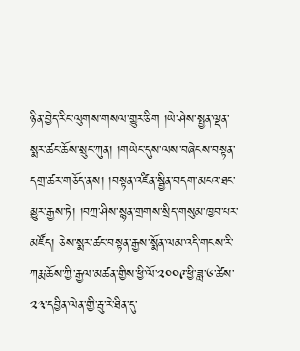ཉིན་བྱེད་རིང་ལུགས་གསལ་གྱུར་ཅིག །ཡེ་ཤེས་སྤྱན་ལྡན་སྨར་ཚང་ཆོས་སྲུང་ཀུན། །གཡེང་དུས་ལས་བཞེངས་བསྟན་དགྲ་ཚར་གཅོད་ནས། །བསྟན་འཛིན་སྦྱིན་བདག་མངའ་ཐང་མྱུར་རྒྱས་ཏེ། །བཀྲ་ཤིས་སྙན་གྲགས་སྲིད་གསུམ་ཁྱབ་པར་མཛོད། ཅེས་སྨར་ཚང་བསྟན་རྒྱས་སྨོན་ལམ་འདི་གངས་རི་ཀརྨ་ཆོས་ཀྱི་རྒྱལ་མཚན་གྱིས་ཕྱི་ལོ་༢༠༠༩་ཕྱི་ཟླ་༦་ཚེས་༢༣་དབྱིན་ལེན་གྱི་རྦུ་རེ་ཐིན་དུ་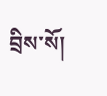བྲིས་སོ།